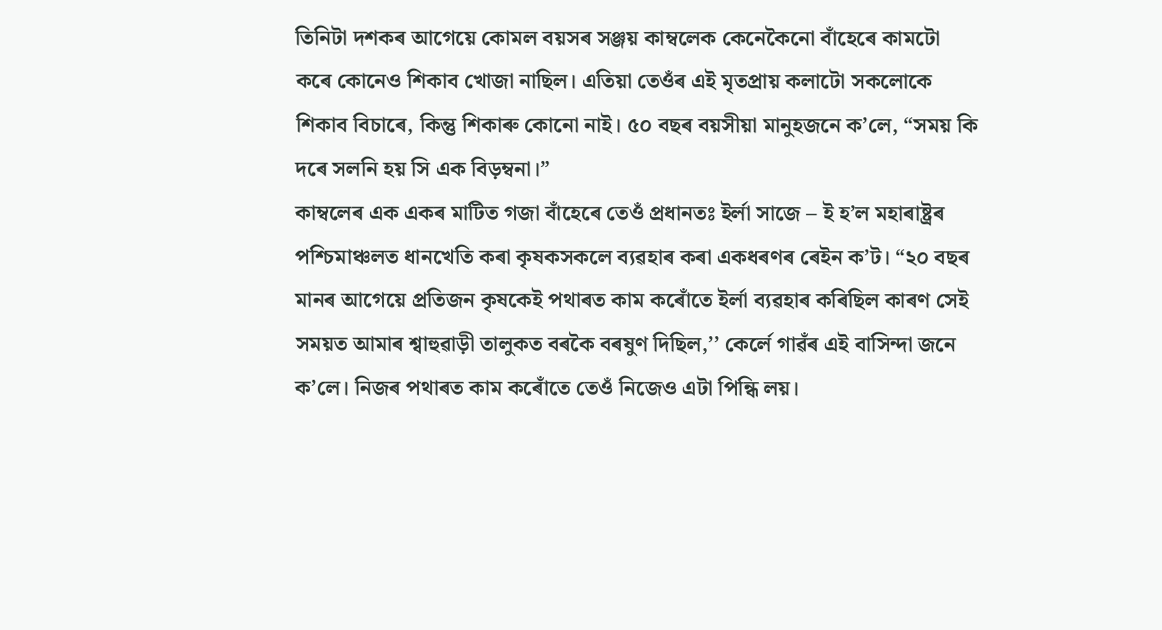তিনিটা দশকৰ আগেয়ে কোমল বয়সৰ সঞ্জয় কাম্বলেক কেনেকৈনো বাঁহেৰে কামটো কৰে কোনেও শিকাব খোজা নাছিল। এতিয়া তেওঁৰ এই মৃতপ্ৰায় কলাটো সকলোকে শিকাব বিচাৰে, কিন্তু শিকাৰু কোনো নাই। ৫০ বছৰ বয়সীয়া মানুহজনে ক’লে, “সময় কি দৰে সলনি হয় সি এক বিড়ম্বনা।”
কাম্বলেৰ এক একৰ মাটিত গজা বাঁহেৰে তেওঁ প্ৰধানতঃ ইৰ্লা সাজে – ই হ’ল মহাৰাষ্ট্ৰৰ পশ্চিমাঞ্চলত ধানখেতি কৰা কৃষকসকলে ব্যৱহাৰ কৰা একধৰণৰ ৰেইন ক’ট। “২০ বছৰ মানৰ আগেয়ে প্ৰতিজন কৃষকেই পথাৰত কাম কৰোঁতে ইৰ্লা ব্যৱহাৰ কৰিছিল কাৰণ সেই সময়ত আমাৰ শ্বাহুৱাড়ী তালুকত বৰকৈ বৰষুণ দিছিল,’’ কেৰ্লে গাৱঁৰ এই বাসিন্দা জনে ক’লে। নিজৰ পথাৰত কাম কৰোঁতে তেওঁ নিজেও এটা পিন্ধি লয়।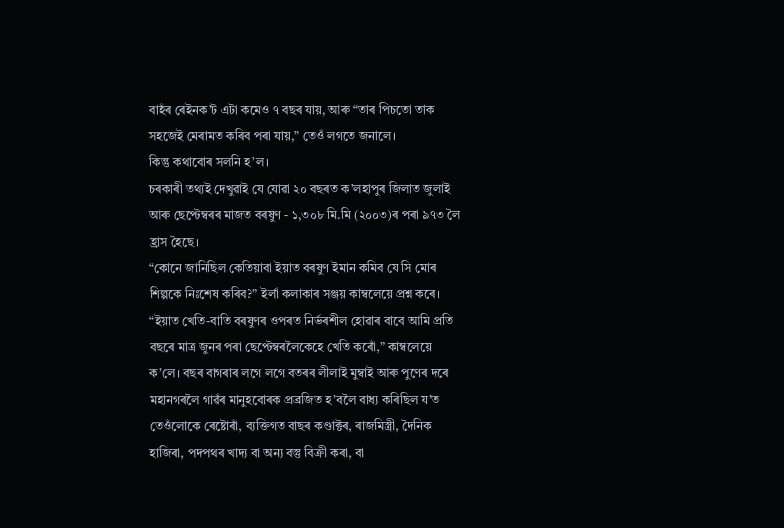বাহঁৰ ৰেইনক’ট এটা কমেও ৭ বছৰ যায়, আৰু “তাৰ পিচতো তাক সহজেই মেৰামত কৰিব পৰা যায়,” তেওঁ লগতে জনালে।
কিন্তু কথাবোৰ সলনি হ’ল।
চৰকাৰী তথ্যই দেখুৱাই যে যোৱা ২০ বছৰত ক’লহাপুৰ জিলাত জুলাই আৰু ছেপ্টেম্বৰৰ মাজত বৰষুণ - ১,৩০৮ মি.মি (২০০৩)ৰ পৰা ৯৭৩ লৈ হ্ৰাস হৈছে।
“কোনে জানিছিল কেতিয়াবা ইয়াত বৰষুণ ইমান কমিব যে সি মোৰ শিল্পকে নিঃশেষ কৰিব?” ইৰ্লা কলাকাৰ সঞ্জয় কাম্বলেয়ে প্ৰশ্ন কৰে।
“ইয়াত খেতি-বাতি বৰষুণৰ ওপৰত নিৰ্ভৰশীল হোৱাৰ বাবে আমি প্ৰতি বছৰে মাত্ৰ জুনৰ পৰা ছেপ্টেম্বৰলৈকেহে খেতি কৰোঁ,” কাম্বলেয়ে ক’লে। বছৰ বাগৰাৰ লগে লগে বতৰৰ লীলাই মুম্বাই আৰু পুণেৰ দৰে মহানগৰলৈ গাৱঁৰ মানুহবোৰক প্ৰব্ৰজিত হ’বলৈ বাধ্য কৰিছিল য’ত তেওঁলোকে ৰেষ্টোৰাঁ, ব্যক্তিগত বাছৰ কণ্ডাক্টৰ, ৰাজমিস্ত্ৰী, দৈনিক হাজিৰা, পদপথৰ খাদ্য বা অন্য বস্তু বিক্ৰী কৰা, বা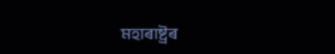মহাৰাষ্ট্ৰৰ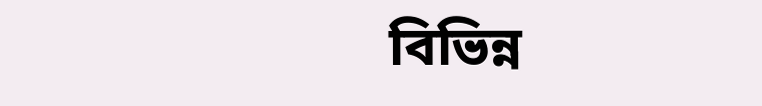বিভিন্ন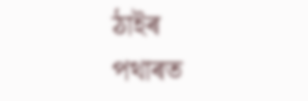ঠাইৰ পথাৰত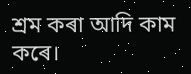শ্ৰম কৰা আদি কাম কৰে।